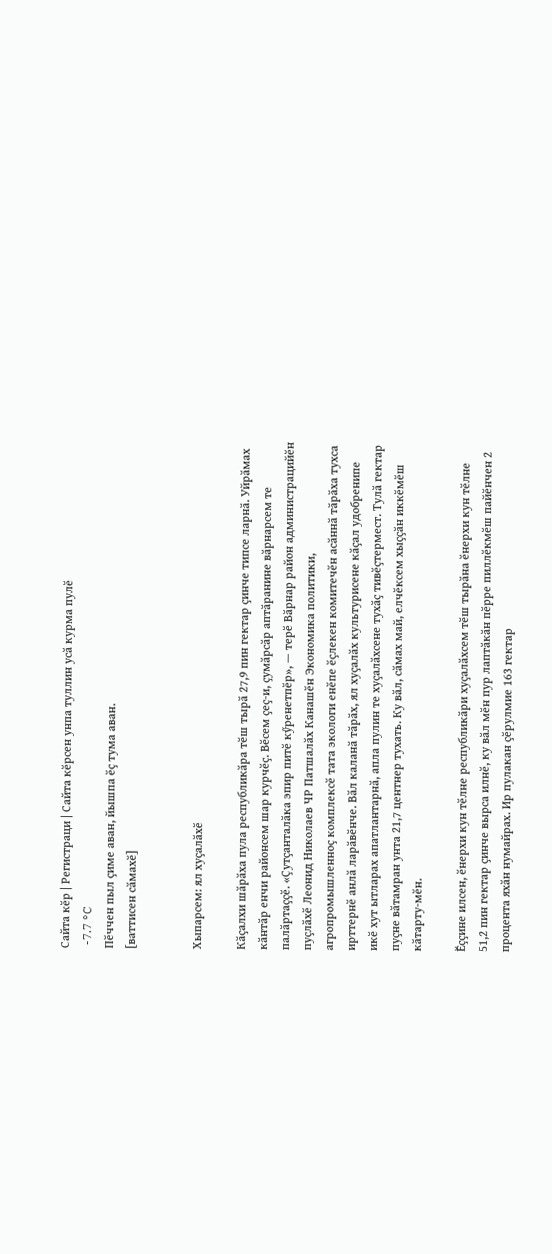Сайта кӗр | Регистраци | Сайта кӗрсен унпа туллин усӑ курма пулӗ
 -7.7 °C
Пӗччен пыл ҫиме аван, йышпа ӗҫ тума аван.
[ваттисен сӑмахӗ]


Хыпарсем: ял хуҫалӑхӗ

Кӑҫалхи шӑрӑха пула республикӑра тӗш тырӑ 27,9 пин гектар ҫинче типсе ларнӑ. Уйрӑмах кӑнтӑр енчи районсем шар курчӗҫ. Вӗсем ҫеҫ-и, ҫумӑрсӑр аптӑранине вӑрнарсем те палӑртаҫҫӗ. «Ҫутҫанталӑка эпир питӗ кӳренетпӗр», — терӗ Вӑрнар район администрацийӗн пуҫлӑхӗ Леонид Николаев ЧР Патшалӑх Канашӗн Экономика политики, агропромышленноҫ комплексӗ тата экологи енӗпе ӗҫлекен комитечӗн асӑннӑ тӑрӑха тухса ирттернӗ анлӑ ларӑвӗнче. Вӑл каланӑ тӑрӑх, ял хуҫалӑх культурисене кӑҫал удобренипе икӗ хут ытларах апатлантарнӑ, апла пулин те хуҫалӑхсене тухӑҫ тивӗҫтермест. Тулӑ гектар пуҫне вӑтамран унта 21,7 центнер тухать. Ку вӑл, сӑмах май, елчӗксем хыҫҫӑн иккӗмӗш кӑтарту-мӗн.

Ӗҫҫине илсен, ӗнерхи кун тӗлне республикӑри хуҫалӑхсем тӗш тырӑна ӗнерхи кун тӗлне 51,2 пин гектар ҫинче вырса илнӗ, ку вӑл мӗн пур лаптӑкӑн пӗрре пиллӗкмӗш пайӗнчен 2 процента яхӑн нумайрах. Ир пулакан ҫӗрулмие 163 гектар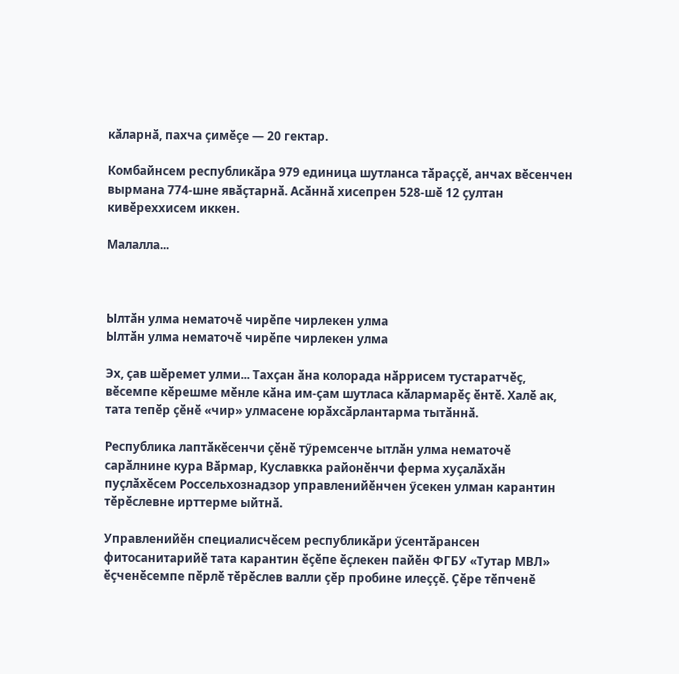кӑларнӑ, пахча ҫимӗҫе — 20 гектар.

Комбайнсем республикӑра 979 единица шутланса тӑраҫҫӗ, анчах вӗсенчен вырмана 774-шне явӑҫтарнӑ. Асӑннӑ хисепрен 528-шӗ 12 ҫултан кивӗреххисем иккен.

Малалла...



Ылтӑн улма нематочӗ чирӗпе чирлекен улма
Ылтӑн улма нематочӗ чирӗпе чирлекен улма

Эх, ҫав шӗремет улми... Тахҫан ӑна колорада нӑррисем тустаратчӗҫ, вӗсемпе кӗрешме мӗнле кӑна им-ҫам шутласа кӑлармарӗҫ ӗнтӗ. Халӗ ак, тата тепӗр ҫӗнӗ «чир» улмасене юрӑхсӑрлантарма тытӑннӑ.

Республика лаптӑкӗсенчи ҫӗнӗ тӳремсенче ытлӑн улма нематочӗ сарӑлнине кура Вӑрмар, Куславкка районӗнчи ферма хуҫалӑхӑн пуҫлӑхӗсем Россельхознадзор управленийӗнчен ӳсекен улман карантин тӗрӗслевне ирттерме ыйтнӑ.

Управленийӗн специалисчӗсем республикӑри ӳсентӑрансен фитосанитарийӗ тата карантин ӗҫӗпе ӗҫлекен пайӗн ФГБУ «Тутар МВЛ» ӗҫченӗсемпе пӗрлӗ тӗрӗслев валли ҫӗр пробине илеҫҫӗ. Ҫӗре тӗпченӗ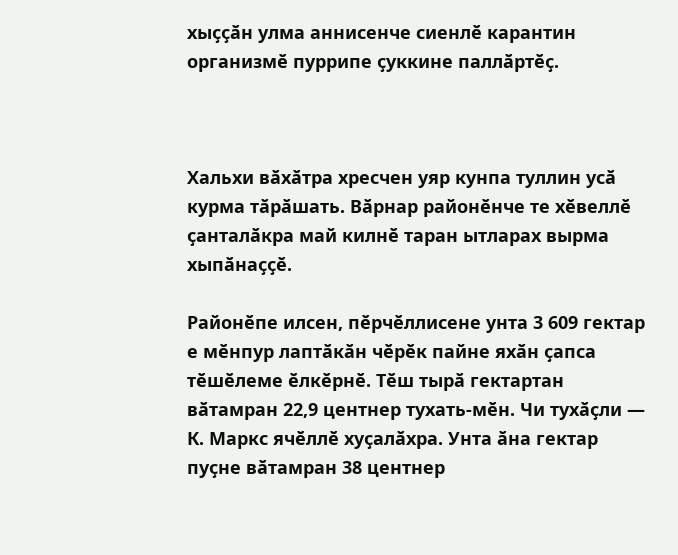хыҫҫӑн улма аннисенче сиенлӗ карантин организмӗ пуррипе ҫуккине паллӑртӗҫ.



Хальхи вӑхӑтра хресчен уяр кунпа туллин усӑ курма тӑрӑшать. Вӑрнар районӗнче те хӗвеллӗ ҫанталӑкра май килнӗ таран ытларах вырма хыпӑнаҫҫӗ.

Районӗпе илсен, пӗрчӗллисене унта 3 609 гектар е мӗнпур лаптӑкӑн чӗрӗк пайне яхӑн ҫапса тӗшӗлеме ӗлкӗрнӗ. Тӗш тырӑ гектартан вӑтамран 22,9 центнер тухать-мӗн. Чи тухӑҫли — К. Маркс ячӗллӗ хуҫалӑхра. Унта ӑна гектар пуҫне вӑтамран 38 центнер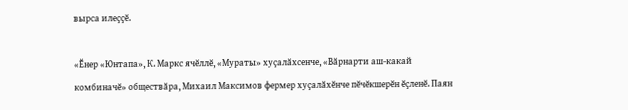вырса илеҫҫӗ.

«Ӗнер «Юнтапа», К. Маркс ячӗллӗ, «Мураты» хуҫалӑхсенче, «Вӑрнарти аш-какай комбиначӗ» обществӑра, Михаил Максимов фермер хуҫалӑхӗнче пӗчӗкшерӗн ӗҫленӗ. Паян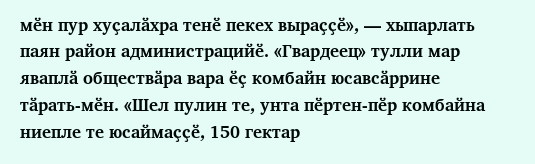мӗн пур хуҫалӑхра тенӗ пекех выраҫҫӗ», — хыпарлать паян район администрацийӗ. «Гвардеец» тулли мар яваплӑ обществӑра вара ӗҫ комбайн юсавсӑррине тӑрать-мӗн. «Шел пулин те, унта пӗртен-пӗр комбайна ниепле те юсаймаҫҫӗ, 150 гектар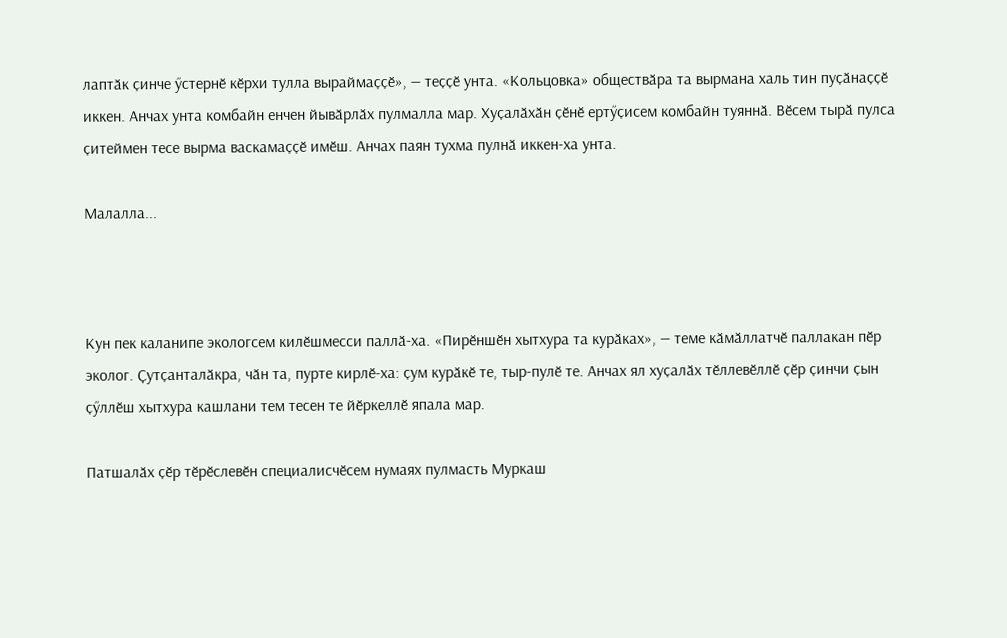лаптӑк ҫинче ӳстернӗ кӗрхи тулла выраймаҫҫӗ», — теҫҫӗ унта. «Кольцовка» обществӑра та вырмана халь тин пуҫӑнаҫҫӗ иккен. Анчах унта комбайн енчен йывӑрлӑх пулмалла мар. Хуҫалӑхӑн ҫӗнӗ ертӳҫисем комбайн туяннӑ. Вӗсем тырӑ пулса ҫитеймен тесе вырма васкамаҫҫӗ имӗш. Анчах паян тухма пулнӑ иккен-ха унта.

Малалла...



Кун пек каланипе экологсем килӗшмесси паллӑ-ха. «Пирӗншӗн хытхура та курӑках», — теме кӑмӑллатчӗ паллакан пӗр эколог. Ҫутҫанталӑкра, чӑн та, пурте кирлӗ-ха: ҫум курӑкӗ те, тыр-пулӗ те. Анчах ял хуҫалӑх тӗллевӗллӗ ҫӗр ҫинчи ҫын ҫӳллӗш хытхура кашлани тем тесен те йӗркеллӗ япала мар.

Патшалӑх ҫӗр тӗрӗслевӗн специалисчӗсем нумаях пулмасть Муркаш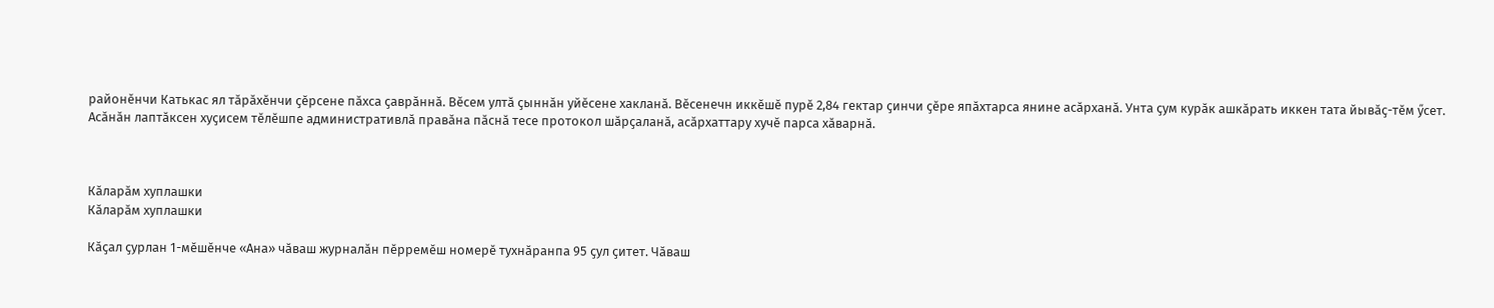районӗнчи Катькас ял тӑрӑхӗнчи ҫӗрсене пӑхса ҫаврӑннӑ. Вӗсем ултӑ ҫыннӑн уйӗсене хакланӑ. Вӗсенечн иккӗшӗ пурӗ 2,84 гектар ҫинчи ҫӗре япӑхтарса янине асӑрханӑ. Унта ҫум курӑк ашкӑрать иккен тата йывӑҫ-тӗм ӳсет. Асӑнӑн лаптӑксен хуҫисем тӗлӗшпе административлӑ правӑна пӑснӑ тесе протокол шӑрҫаланӑ, асӑрхаттару хучӗ парса хӑварнӑ.



Кӑларӑм хуплашки
Кӑларӑм хуплашки

Кӑҫал ҫурлан 1-мӗшӗнче «Ана» чӑваш журналӑн пӗрремӗш номерӗ тухнӑранпа 95 ҫул ҫитет. Чӑваш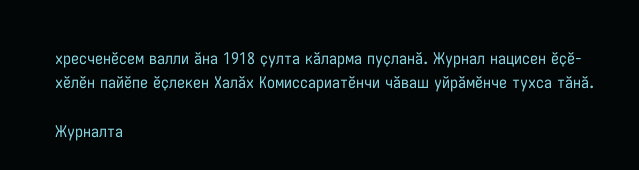хресченӗсем валли ӑна 1918 ҫулта кӑларма пуҫланӑ. Журнал нацисен ӗҫӗ-хӗлӗн пайӗпе ӗҫлекен Халӑх Комиссариатӗнчи чӑваш уйрӑмӗнче тухса тӑнӑ.

Журналта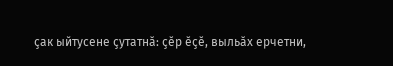ҫак ыйтусене ҫутатнӑ: ҫӗр ӗҫӗ, выльӑх ерчетни,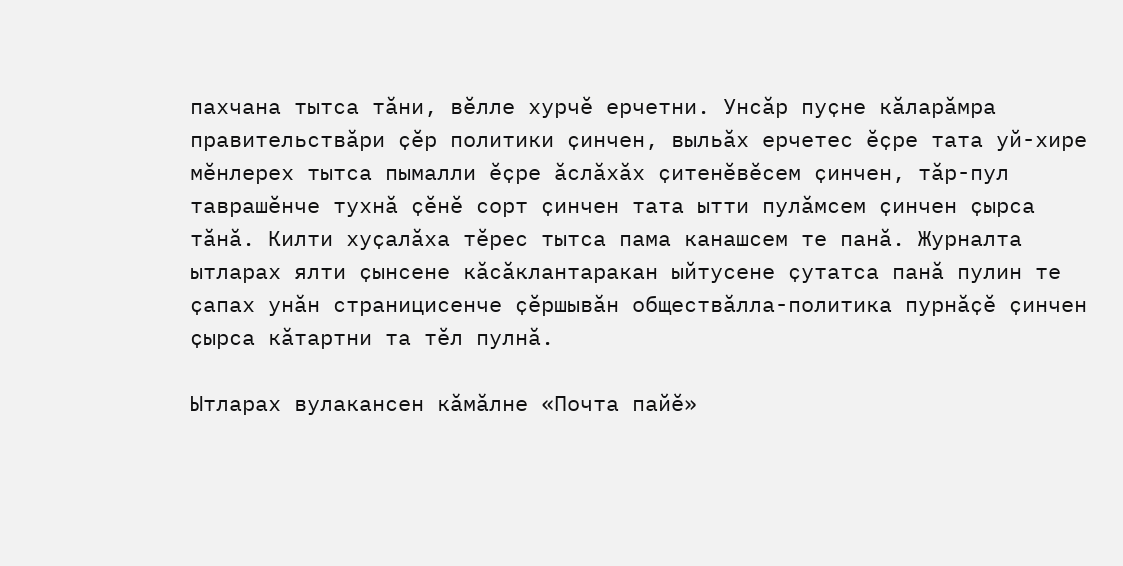пахчана тытса тӑни, вӗлле хурчӗ ерчетни. Унсӑр пуҫне кӑларӑмра правительствӑри ҫӗр политики ҫинчен, выльӑх ерчетес ӗҫре тата уй-хире мӗнлерех тытса пымалли ӗҫре ӑслӑхӑх ҫитенӗвӗсем ҫинчен, тӑр-пул таврашӗнче тухнӑ ҫӗнӗ сорт ҫинчен тата ытти пулӑмсем ҫинчен ҫырса тӑнӑ. Килти хуҫалӑха тӗрес тытса пама канашсем те панӑ. Журналта ытларах ялти ҫынсене кӑсӑклантаракан ыйтусене ҫутатса панӑ пулин те ҫапах унӑн страницисенче ҫӗршывӑн обществӑлла-политика пурнӑҫӗ ҫинчен ҫырса кӑтартни та тӗл пулнӑ.

Ытларах вулакансен кӑмӑлне «Почта пайӗ»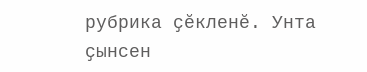рубрика ҫӗкленӗ. Унта ҫынсен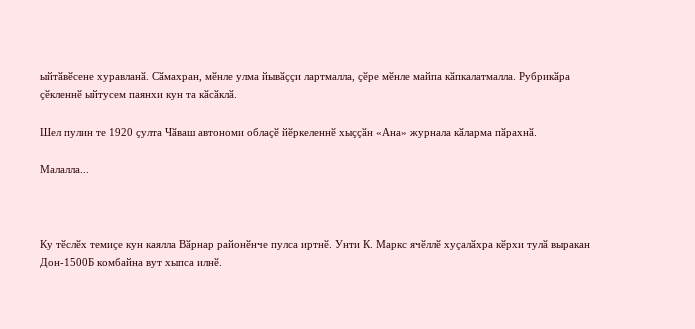ыйтӑвӗсене хуравланӑ. Сӑмахран, мӗнле улма йывӑҫҫи лартмалла, ҫӗре мӗнле майпа кӑпкалатмалла. Рубрикӑра ҫӗкленнӗ ыйтусем паянхи кун та кӑсӑклӑ.

Шел пулин те 1920 ҫулта Чӑваш автономи облаҫӗ йӗркеленнӗ хыҫҫӑн «Ана» журнала кӑларма пӑрахнӑ.

Малалла...



Ку тӗслӗх темиҫе кун каялла Вӑрнар районӗнче пулса иртнӗ. Унти К. Маркс ячӗллӗ хуҫалӑхра кӗрхи тулӑ выракан Дон-1500Б комбайна вут хыпса илнӗ.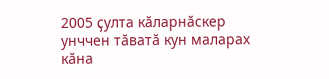2005 ҫулта кӑларнӑскер унччен тӑватӑ кун маларах кӑна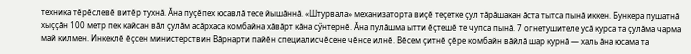техника тӗрӗслевӗ витӗр тухнӑ. Ӑна пуҫӗпех юсавлӑ тесе йышӑннӑ. «Штурвала» механизаторта виҫӗ теҫетке ҫул тӑрӑшакан ӑста тытса пынӑ иккен. Бункера пушатнӑ хыҫҫӑн 100 метр пек кайсан вӑл ҫулӑм асӑрхаса комбайна хӑвӑрт кӑна сӳнтернӗ. Ӑна пулӑшма ытти ӗҫтешӗ те чупса пынӑ. 7 огнетушителе усӑ курса та ҫулӑма чарма май килмен. Инкеклӗ ӗҫсен министерствин Вӑрнарти пайӗн специалисчӗсене чӗнсе илнӗ. Вӗсем ҫитнӗ ҫӗре комбайн вӑйлӑ шар курнӑ — халь ӑна юсама та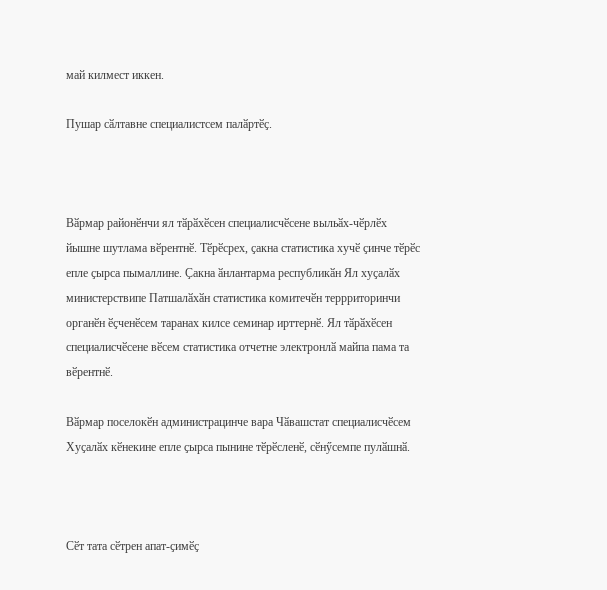май килмест иккен.

Пушар сӑлтавне специалистсем палӑртӗҫ.



Вӑрмар районӗнчи ял тӑрӑхӗсен специалисчӗсене выльӑх-чӗрлӗх йышне шутлама вӗрентнӗ. Тӗрӗсрех, ҫакна статистика хучӗ ҫинче тӗрӗс епле ҫырса пымаллине. Ҫакна ӑнлантарма республикӑн Ял хуҫалӑх министерствипе Патшалӑхӑн статистика комитечӗн террриторинчи органӗн ӗҫченӗсем таранах килсе семинар ирттернӗ. Ял тӑрӑхӗсен специалисчӗсене вӗсем статистика отчетне электронлӑ майпа пама та вӗрентнӗ.

Вӑрмар поселокӗн администрацинче вара Чӑвашстат специалисчӗсем Хуҫалӑх кӗнекине епле ҫырса пынине тӗрӗсленӗ, сӗнӳсемпе пулӑшнӑ.



Сӗт тата сӗтрен апат-ҫимӗҫ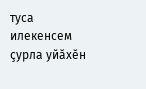туса илекенсем ҫурла уйӑхӗн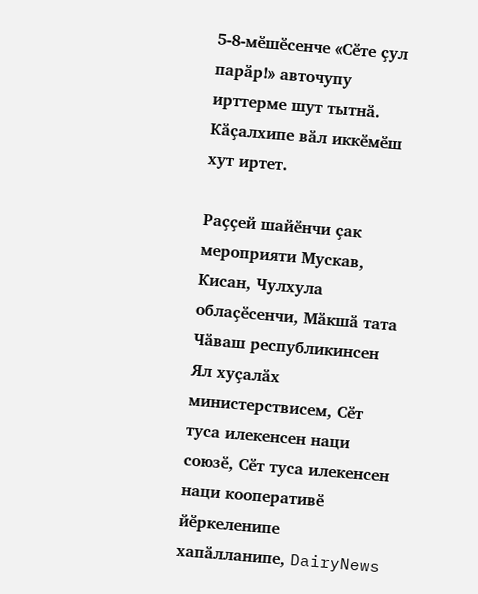5-8-мӗшӗсенче «Сӗте ҫул парӑр!» авточупу ирттерме шут тытнӑ. Кӑҫалхипе вӑл иккӗмӗш хут иртет.

Раҫҫей шайӗнчи ҫак мероприяти Мускав, Кисан, Чулхула облаҫӗсенчи, Мӑкшӑ тата Чӑваш республикинсен Ял хуҫалӑх министерствисем, Сӗт туса илекенсен наци союзӗ, Сӗт туса илекенсен наци кооперативӗ йӗркеленипе хапӑлланипе, DairyNews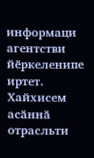информаци агентстви йӗркеленипе иртет. Хайхисем асӑннӑ отрасльти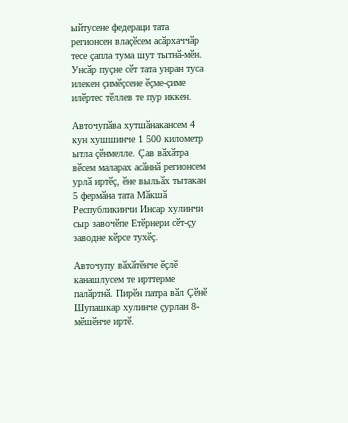ыйтусене федераци тата регионсен влаҫӗсем асӑрхаччӑр тесе ҫапла тума шут тытнӑ-мӗн. Унсӑр пуҫне сӗт тата унран туса илекен ҫимӗҫсене ӗҫме-ҫиме илӗртес тӗллев те пур иккен.

Авточупӑва хутшӑнакансем 4 кун хушшинче 1 500 километр ытла ҫӗнмелле. Ҫав вӑхӑтра вӗсем маларах асӑннӑ регионсем урлӑ иртӗҫ, ӗне выльӑх тытакан 5 фермӑна тата Мӑкшӑ Республикинчи Инсар хулинчи сыр завочӗпе Етӗрнери сӗт-ҫу заводне кӗрсе тухӗҫ.

Авточупу вӑхӑтӗнче ӗҫлӗ канашлусем те ирттерме палӑртнӑ. Пирӗн патра вӑл Ҫӗнӗ Шупашкар хулинче ҫурлан 8-мӗшӗнче иртӗ.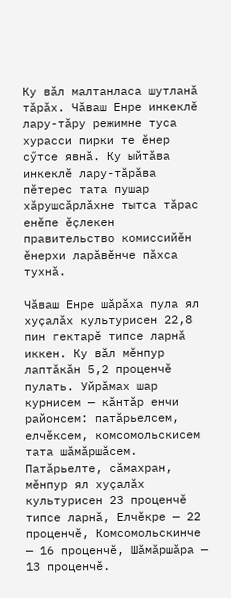Ку вӑл малтанласа шутланӑ тӑрӑх. Чӑваш Енре инкеклӗ лару-тӑру режимне туса хурасси пирки те ӗнер сӳтсе явнӑ. Ку ыйтӑва инкеклӗ лару-тӑрӑва пӗтерес тата пушар хӑрушсӑрлӑхне тытса тӑрас енӗпе ӗҫлекен правительство комиссийӗн ӗнерхи ларӑвӗнче пӑхса тухнӑ.

Чӑваш Енре шӑрӑха пула ял хуҫалӑх культурисен 22,8 пин гектарӗ типсе ларнӑ иккен. Ку вӑл мӗнпур лаптӑкӑн 5,2 проценчӗ пулать. Уйрӑмах шар курнисем — кӑнтӑр енчи районсем: патӑрьелсем, елчӗксем, комсомольскисем тата шӑмӑршӑсем. Патӑрьелте, сӑмахран, мӗнпур ял хуҫалӑх культурисен 23 проценчӗ типсе ларнӑ, Елчӗкре — 22 проценчӗ, Комсомольскинче — 16 проценчӗ, Шӑмӑршӑра — 13 проценчӗ.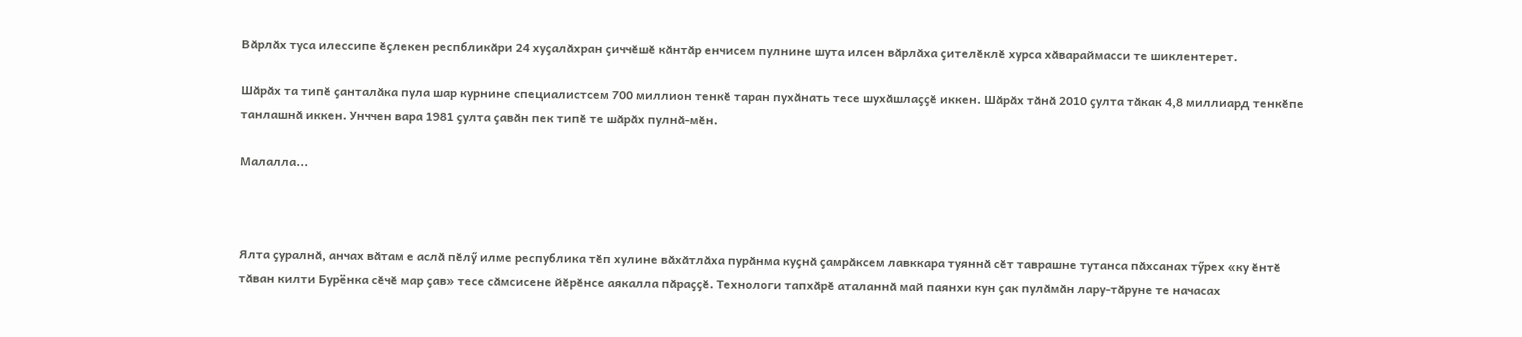Вӑрлӑх туса илессипе ӗҫлекен респбликӑри 24 хуҫалӑхран ҫиччӗшӗ кӑнтӑр енчисем пулнине шута илсен вӑрлӑха ҫителӗклӗ хурса хӑвараймасси те шиклентерет.

Шӑрӑх та типӗ ҫанталӑка пула шар курнине специалистсем 700 миллион тенкӗ таран пухӑнать тесе шухӑшлаҫҫӗ иккен. Шӑрӑх тӑнӑ 2010 ҫулта тӑкак 4,8 миллиард тенкӗпе танлашнӑ иккен. Унччен вара 1981 ҫулта ҫавӑн пек типӗ те шӑрӑх пулнӑ-мӗн.

Малалла...



Ялта ҫуралнӑ, анчах вӑтам е аслӑ пӗлӳ илме республика тӗп хулине вӑхӑтлӑха пурӑнма куҫнӑ ҫамрӑксем лавккара туяннӑ сӗт таврашне тутанса пӑхсанах тӳрех «ку ӗнтӗ тӑван килти Бурёнка сӗчӗ мар ҫав» тесе сӑмсисене йӗрӗнсе аякалла пӑраҫҫӗ. Технологи тапхӑрӗ аталаннӑ май паянхи кун ҫак пулӑмӑн лару-тӑруне те начасах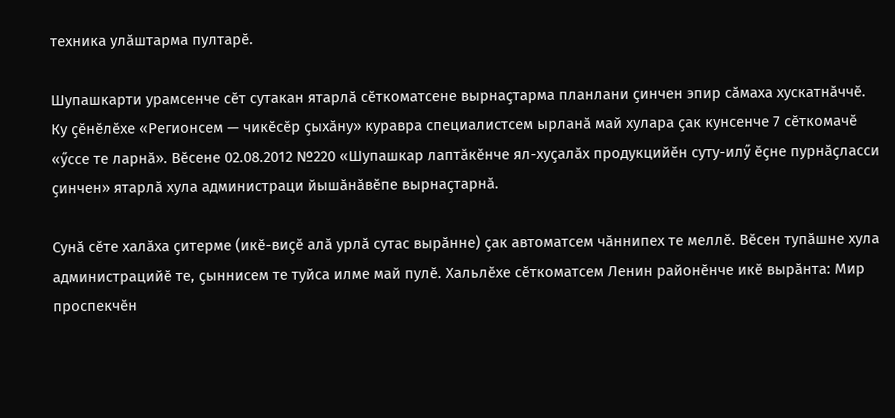техника улӑштарма пултарӗ.

Шупашкарти урамсенче сӗт сутакан ятарлӑ сӗткоматсене вырнаҫтарма планлани ҫинчен эпир сӑмаха хускатнӑччӗ. Ку ҫӗнӗлӗхе «Регионсем — чикӗсӗр ҫыхӑну» куравра специалистсем ырланӑ май хулара ҫак кунсенче 7 сӗткомачӗ «ӳссе те ларнӑ». Вӗсене 02.08.2012 №220 «Шупашкар лаптӑкӗнче ял-хуҫалӑх продукцийӗн суту-илӳ ӗҫне пурнӑҫласси ҫинчен» ятарлӑ хула администраци йышӑнӑвӗпе вырнаҫтарнӑ.

Сунӑ сӗте халӑха ҫитерме (икӗ-виҫӗ алӑ урлӑ сутас вырӑнне) ҫак автоматсем чӑннипех те меллӗ. Вӗсен тупӑшне хула администрацийӗ те, ҫыннисем те туйса илме май пулӗ. Хальлӗхе сӗткоматсем Ленин районӗнче икӗ вырӑнта: Мир проспекчӗн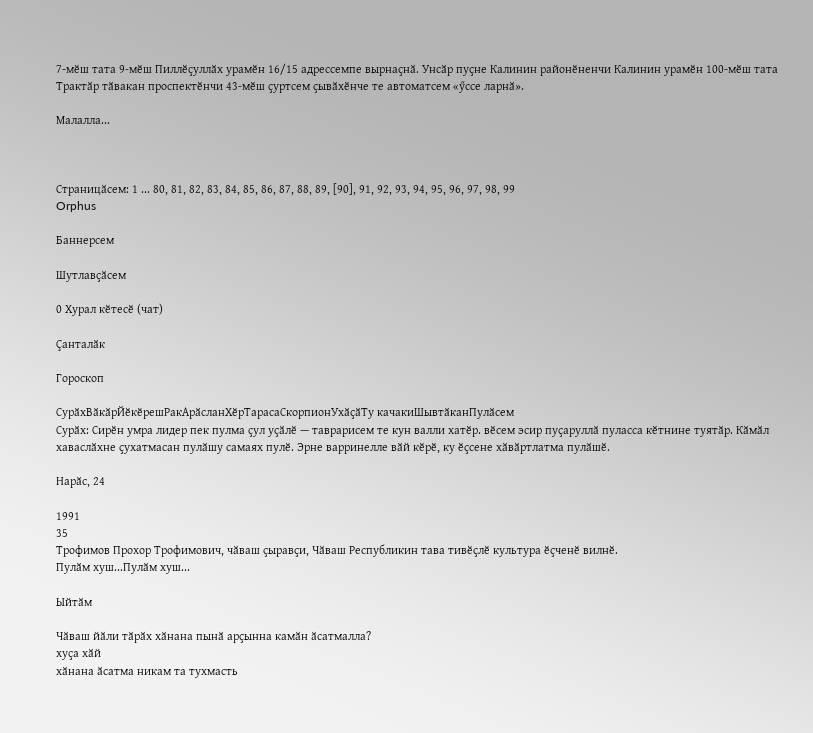7-мӗш тата 9-мӗш Пиллӗҫуллӑх урамӗн 16/15 адрессемпе вырнаҫнӑ. Унсӑр пуҫне Калинин районӗненчи Калинин урамӗн 100-мӗш тата Трактӑр тӑвакан проспектӗнчи 43-мӗш ҫуртсем ҫывӑхӗнче те автоматсем «ӳссе ларнӑ».

Малалла...



Страницӑсем: 1 ... 80, 81, 82, 83, 84, 85, 86, 87, 88, 89, [90], 91, 92, 93, 94, 95, 96, 97, 98, 99
Orphus

Баннерсем

Шутлавҫӑсем

0 Хурал кӗтесӗ (чат)

Ҫанталӑк

Гороскоп

СурӑхВӑкӑрЙӗкӗрешРакАрӑсланХӗрТарасаСкорпионУхӑҫӑТу качакиШывтӑканПулӑсем
Сурӑх: Сирӗн умра лидер пек пулма ҫул уҫӑлӗ — таврарисем те кун валли хатӗр. вӗсем эсир пуҫаруллӑ пуласса кӗтнине туятӑр. Кӑмӑл хаваслӑхне ҫухатмасан пулӑшу самаях пулӗ. Эрне варринелле вӑй кӗрӗ, ку ӗҫсене хӑвӑртлатма пулӑшӗ.

Нарӑс, 24

1991
35
Трофимов Прохор Трофимович, чӑваш ҫыравҫи, Чӑваш Республикин тава тивӗҫлӗ культура ӗҫченӗ вилнӗ.
Пулӑм хуш...Пулӑм хуш...

Ыйтӑм

Чӑваш йӑли тӑрӑх хӑнана пынӑ арҫынна камӑн ӑсатмалла?
хуҫа хӑй
хӑнана ӑсатма никам та тухмасть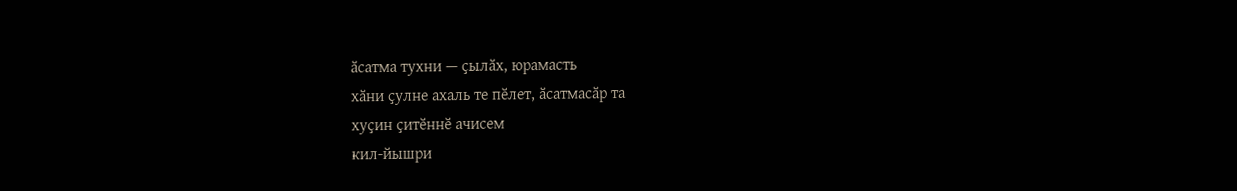ӑсатма тухни — ҫылӑх, юрамасть
хӑни ҫулне ахаль те пӗлет, ӑсатмасӑр та
хуҫин ҫитӗннӗ ачисем
кил-йышри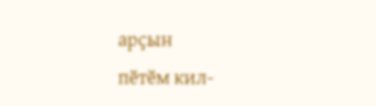арҫын
пӗтӗм кил-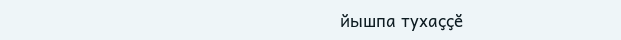йышпа тухаҫҫӗ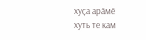хуҫа арӑмӗ
хуть те кам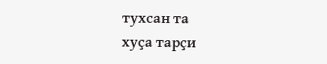тухсан та
хуҫа тарҫи